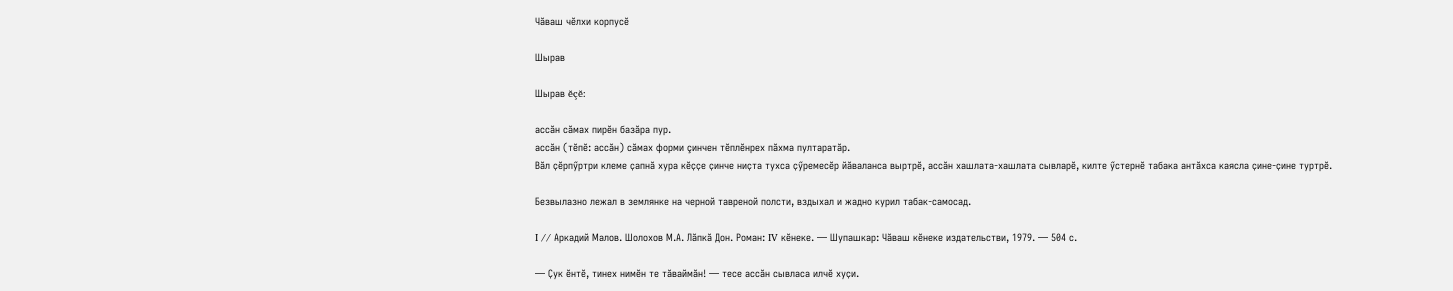Чӑваш чӗлхи корпусӗ

Шырав

Шырав ĕçĕ:

ассӑн сăмах пирĕн базăра пур.
ассӑн (тĕпĕ: ассӑн) сăмах форми çинчен тĕплĕнрех пăхма пултаратăр.
Вӑл ҫӗрпӳртри клеме ҫапнӑ хура кӗҫҫе ҫинче ниҫта тухса ҫӳремесӗр йӑваланса выртрӗ, ассӑн хашлата-хашлата сывларӗ, килте ӳстернӗ табака антӑхса каясла ҫине-ҫине туртрӗ.

Безвылазно лежал в землянке на черной тавреной полсти, вздыхал и жадно курил табак-самосад.

I // Аркадий Малов. Шолохов М.А. Лӑпкӑ Дон. Роман: IV кӗнеке. — Шупашкар: Чӑваш кӗнеке издательстви, 1979. — 504 с.

— Ҫук ӗнтӗ, тинех нимӗн те тӑваймӑн! — тесе ассӑн сывласа илчӗ хуҫи.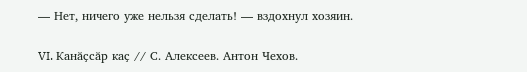— Нет, ничего уже нельзя сделать! — вздохнул хозяин.

VI. Канӑҫсӑр каҫ // С. Алексеев. Антон Чехов.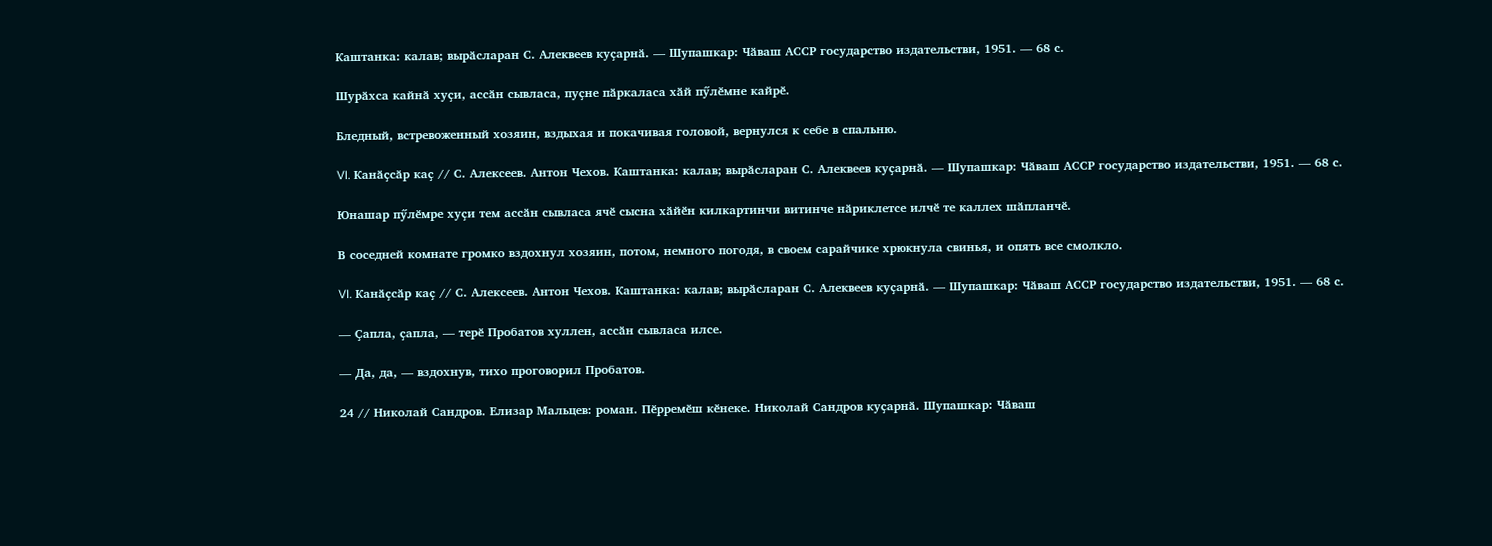Каштанка: калав; вырӑсларан С. Алеквеев куҫарнӑ. — Шупашкар: Чӑваш АССР государство издательстви, 1951. — 68 с.

Шурӑхса кайнӑ хуҫи, ассӑн сывласа, пуҫне пӑркаласа хӑй пӳлӗмне кайрӗ.

Бледный, встревоженный хозяин, вздыхая и покачивая головой, вернулся к себе в спальню.

VI. Канӑҫсӑр каҫ // С. Алексеев. Антон Чехов. Каштанка: калав; вырӑсларан С. Алеквеев куҫарнӑ. — Шупашкар: Чӑваш АССР государство издательстви, 1951. — 68 с.

Юнашар пӳлӗмре хуҫи тем ассӑн сывласа ячӗ сысна хӑйӗн килкартинчи витинче нӑриклетсе илчӗ те каллех шӑпланчӗ.

В соседней комнате громко вздохнул хозяин, потом, немного погодя, в своем сарайчике хрюкнула свинья, и опять все смолкло.

VI. Канӑҫсӑр каҫ // С. Алексеев. Антон Чехов. Каштанка: калав; вырӑсларан С. Алеквеев куҫарнӑ. — Шупашкар: Чӑваш АССР государство издательстви, 1951. — 68 с.

— Ҫапла, ҫапла, — терӗ Пробатов хуллен, ассӑн сывласа илсе.

— Да, да, — вздохнув, тихо проговорил Пробатов.

24 // Николай Сандров. Елизар Мальцев: роман. Пӗрремӗш кӗнеке. Николай Сандров куҫарнӑ. Шупашкар: Чӑваш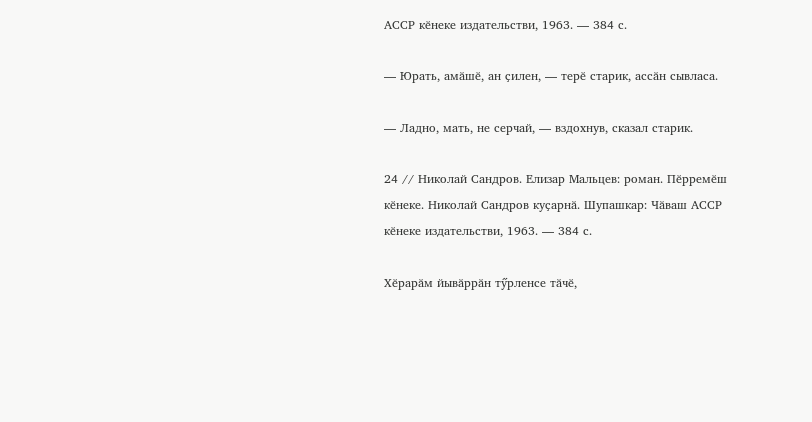АССР кӗнеке издательстви, 1963. — 384 с.

— Юрать, амӑшӗ, ан ҫилен, — терӗ старик, ассӑн сывласа.

— Ладно, мать, не серчай, — вздохнув, сказал старик.

24 // Николай Сандров. Елизар Мальцев: роман. Пӗрремӗш кӗнеке. Николай Сандров куҫарнӑ. Шупашкар: Чӑваш АССР кӗнеке издательстви, 1963. — 384 с.

Хӗрарӑм йывӑррӑн тӳрленсе тӑчӗ,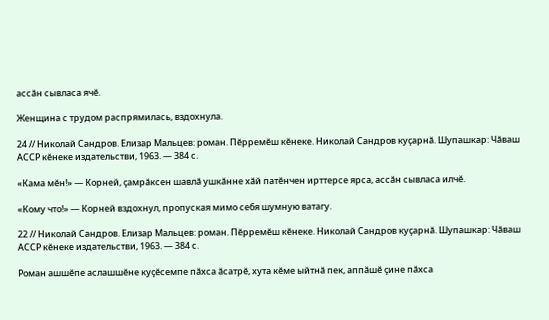ассӑн сывласа ячӗ.

Женщина с трудом распрямилась, вздохнула.

24 // Николай Сандров. Елизар Мальцев: роман. Пӗрремӗш кӗнеке. Николай Сандров куҫарнӑ. Шупашкар: Чӑваш АССР кӗнеке издательстви, 1963. — 384 с.

«Кама мӗн!» — Корней, ҫамрӑксен шавлӑ ушкӑнне хӑй патӗнчен ирттерсе ярса, ассӑн сывласа илчӗ.

«Кому что!» — Корней вздохнул, пропуская мимо себя шумную ватагу.

22 // Николай Сандров. Елизар Мальцев: роман. Пӗрремӗш кӗнеке. Николай Сандров куҫарнӑ. Шупашкар: Чӑваш АССР кӗнеке издательстви, 1963. — 384 с.

Роман ашшӗпе аслашшӗне куҫӗсемпе пӑхса ӑсатрӗ, хута кӗме ыйтнӑ пек, аппӑшӗ ҫине пӑхса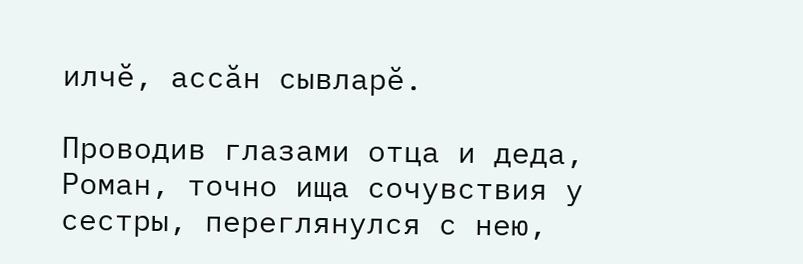илчӗ, ассӑн сывларӗ.

Проводив глазами отца и деда, Роман, точно ища сочувствия у сестры, переглянулся с нею,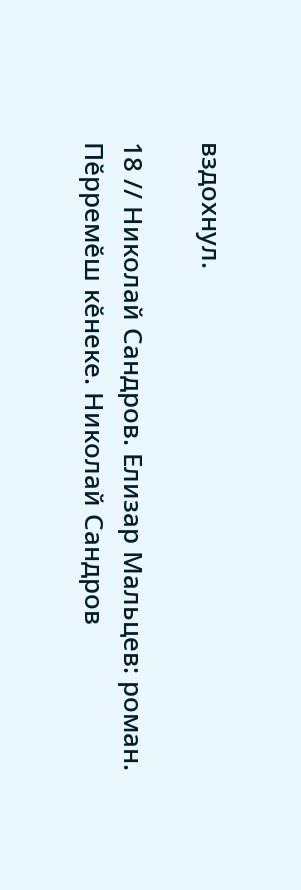вздохнул.

18 // Николай Сандров. Елизар Мальцев: роман. Пӗрремӗш кӗнеке. Николай Сандров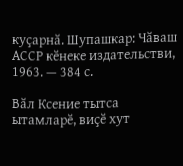куҫарнӑ. Шупашкар: Чӑваш АССР кӗнеке издательстви, 1963. — 384 с.

Вӑл Ксение тытса ытамларӗ, виҫӗ хут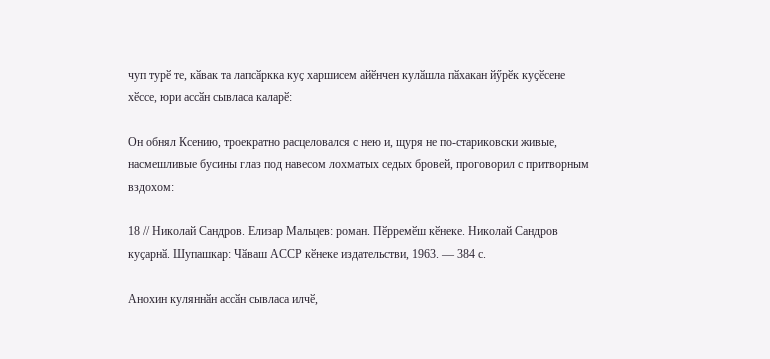чуп турӗ те, кӑвак та лапсӑркка куҫ харшисем айӗнчен кулӑшла пӑхакан йӳрӗк куҫӗсене хӗссе, юри ассӑн сывласа каларӗ:

Он обнял Ксению, троекратно расцеловался с нею и, щуря не по-стариковски живые, насмешливые бусины глаз под навесом лохматых седых бровей, проговорил с притворным вздохом:

18 // Николай Сандров. Елизар Мальцев: роман. Пӗрремӗш кӗнеке. Николай Сандров куҫарнӑ. Шупашкар: Чӑваш АССР кӗнеке издательстви, 1963. — 384 с.

Анохин куляннӑн ассӑн сывласа илчӗ,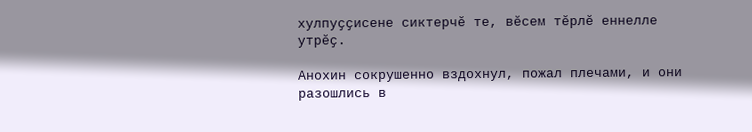хулпуҫҫисене сиктерчӗ те, вӗсем тӗрлӗ еннелле утрӗҫ.

Анохин сокрушенно вздохнул, пожал плечами, и они разошлись в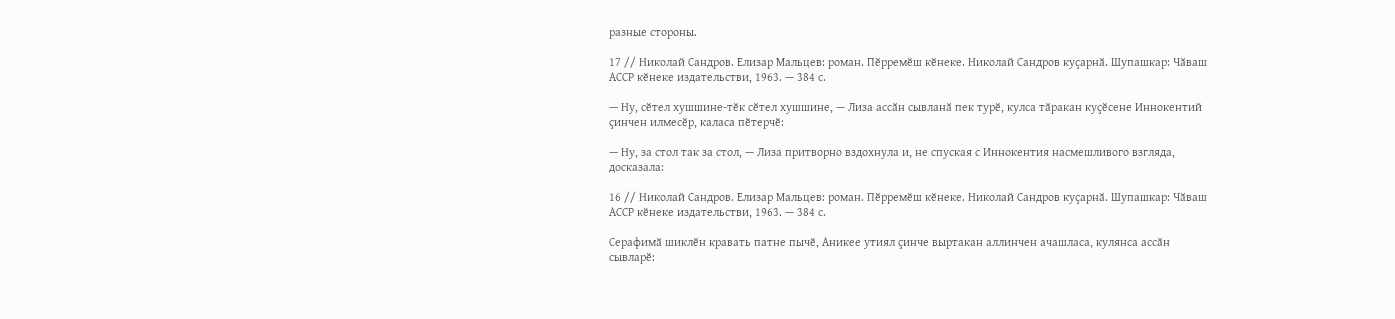разные стороны.

17 // Николай Сандров. Елизар Мальцев: роман. Пӗрремӗш кӗнеке. Николай Сандров куҫарнӑ. Шупашкар: Чӑваш АССР кӗнеке издательстви, 1963. — 384 с.

— Ну, сӗтел хушшине-тӗк сӗтел хушшине, — Лиза ассӑн сывланӑ пек турӗ, кулса тӑракан куҫӗсене Иннокентий ҫинчен илмесӗр, каласа пӗтерчӗ:

— Ну, за стол так за стол, — Лиза притворно вздохнула и, не спуская с Иннокентия насмешливого взгляда, досказала:

16 // Николай Сандров. Елизар Мальцев: роман. Пӗрремӗш кӗнеке. Николай Сандров куҫарнӑ. Шупашкар: Чӑваш АССР кӗнеке издательстви, 1963. — 384 с.

Серафимӑ шиклӗн кравать патне пычӗ, Аникее утиял ҫинче выртакан аллинчен ачашласа, кулянса ассӑн сывларӗ: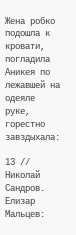Жена робко подошла к кровати, погладила Аникея по лежавшей на одеяле руке, горестно завздыхала:

13 // Николай Сандров. Елизар Мальцев: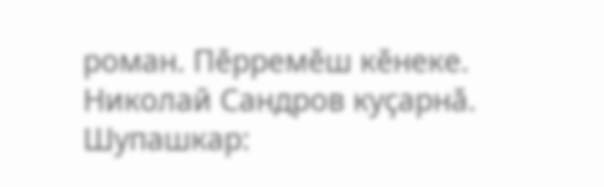роман. Пӗрремӗш кӗнеке. Николай Сандров куҫарнӑ. Шупашкар: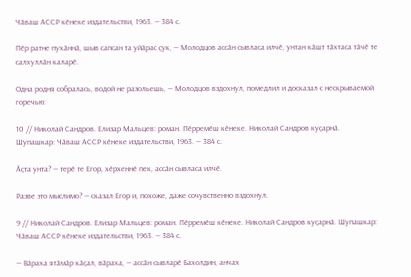Чӑваш АССР кӗнеке издательстви, 1963. — 384 с.

Пӗр ратне пухӑннӑ, шыв сапсан та уйӑрас ҫук, — Молодцов ассӑн сывласа илчӗ, унтан кӑшт тӑхтаса тӑчӗ те салхуллӑн каларӗ.

Одна родня собралась, водой не разольешь, — Молодцов вздохнул, помедлил и досказал с нескрываемой горечью:

10 // Николай Сандров. Елизар Мальцев: роман. Пӗрремӗш кӗнеке. Николай Сандров куҫарнӑ. Шупашкар: Чӑваш АССР кӗнеке издательстви, 1963. — 384 с.

Ӑҫта унта? — терӗ те Егор, хӗрхеннӗ пек, ассӑн сывласа илчӗ.

Разве это мыслимо? — сказал Егор и, похоже, даже сочувственно вздохнул.

9 // Николай Сандров. Елизар Мальцев: роман. Пӗрремӗш кӗнеке. Николай Сандров куҫарнӑ. Шупашкар: Чӑваш АССР кӗнеке издательстви, 1963. — 384 с.

— Вӑраха ятӑмӑр кӑҫал, вӑраха, — ассӑн сывларӗ Бахолдин, анчах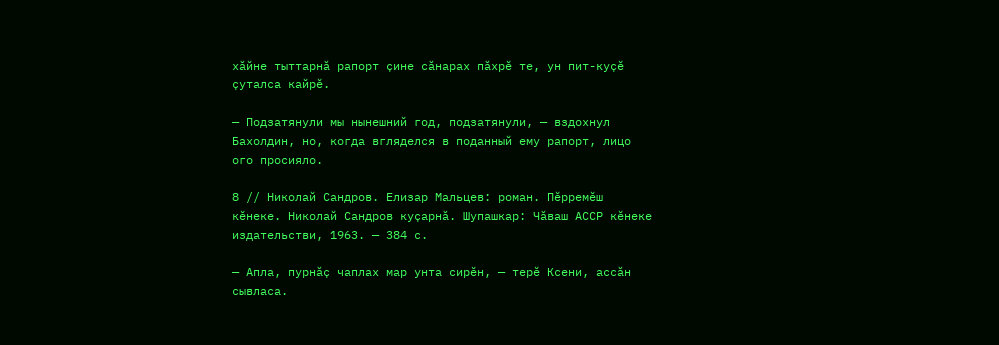хӑйне тыттарнӑ рапорт ҫине сӑнарах пӑхрӗ те, ун пит-куҫӗ ҫуталса кайрӗ.

— Подзатянули мы нынешний год, подзатянули, — вздохнул Бахолдин, но, когда вгляделся в поданный ему рапорт, лицо ого просияло.

8 // Николай Сандров. Елизар Мальцев: роман. Пӗрремӗш кӗнеке. Николай Сандров куҫарнӑ. Шупашкар: Чӑваш АССР кӗнеке издательстви, 1963. — 384 с.

— Апла, пурнӑҫ чаплах мар унта сирӗн, — терӗ Ксени, ассӑн сывласа.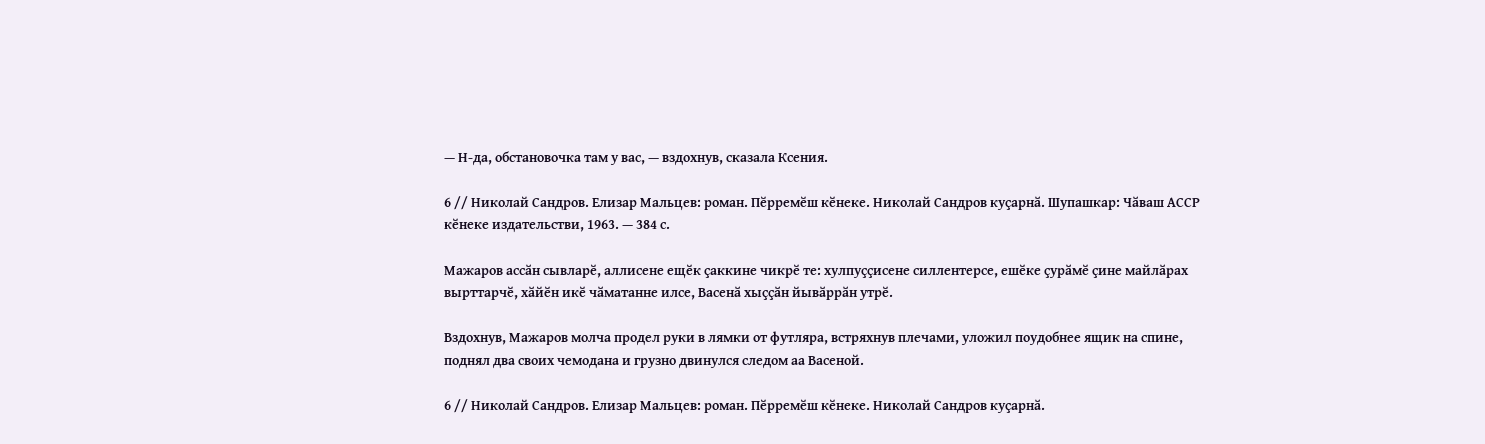— Н-да, обстановочка там у вас, — вздохнув, сказала Ксения.

6 // Николай Сандров. Елизар Мальцев: роман. Пӗрремӗш кӗнеке. Николай Сандров куҫарнӑ. Шупашкар: Чӑваш АССР кӗнеке издательстви, 1963. — 384 с.

Мажаров ассӑн сывларӗ, аллисене ещӗк ҫаккине чикрӗ те: хулпуҫҫисене силлентерсе, ешӗке ҫурӑмӗ ҫине майлӑрах вырттарчӗ, хӑйӗн икӗ чӑматанне илсе, Васенӑ хыҫҫӑн йывӑррӑн утрӗ.

Вздохнув, Мажаров молча продел руки в лямки от футляра, встряхнув плечами, уложил поудобнее ящик на спине, поднял два своих чемодана и грузно двинулся следом аа Васеной.

6 // Николай Сандров. Елизар Мальцев: роман. Пӗрремӗш кӗнеке. Николай Сандров куҫарнӑ.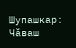Шупашкар: Чӑваш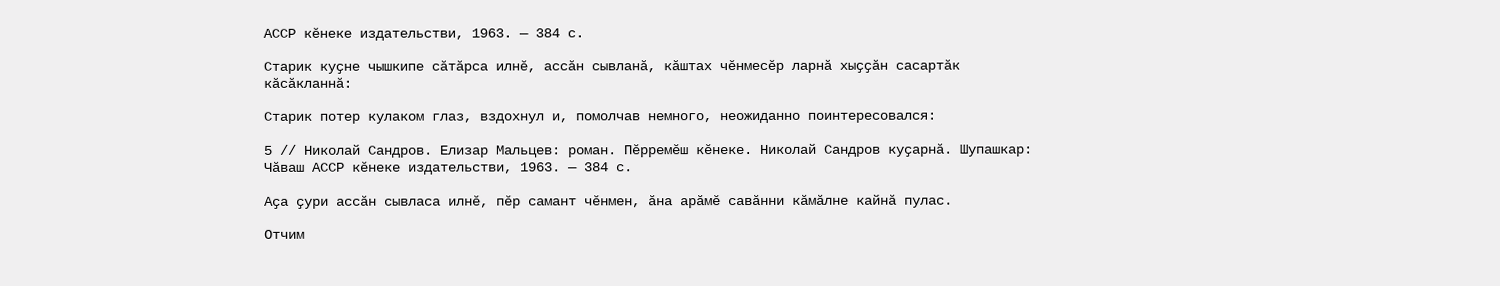АССР кӗнеке издательстви, 1963. — 384 с.

Старик куҫне чышкипе сӑтӑрса илнӗ, ассӑн сывланӑ, кӑштах чӗнмесӗр ларнӑ хыҫҫӑн сасартӑк кӑсӑкланнӑ:

Старик потер кулаком глаз, вздохнул и, помолчав немного, неожиданно поинтересовался:

5 // Николай Сандров. Елизар Мальцев: роман. Пӗрремӗш кӗнеке. Николай Сандров куҫарнӑ. Шупашкар: Чӑваш АССР кӗнеке издательстви, 1963. — 384 с.

Аҫа ҫури ассӑн сывласа илнӗ, пӗр самант чӗнмен, ӑна арӑмӗ савӑнни кӑмӑлне кайнӑ пулас.

Отчим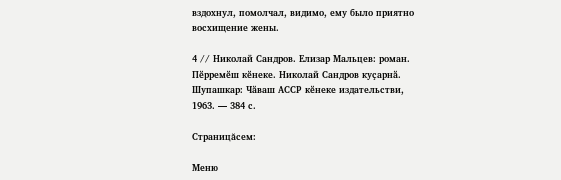вздохнул, помолчал, видимо, ему было приятно восхищение жены.

4 // Николай Сандров. Елизар Мальцев: роман. Пӗрремӗш кӗнеке. Николай Сандров куҫарнӑ. Шупашкар: Чӑваш АССР кӗнеке издательстви, 1963. — 384 с.

Страницăсем:

Меню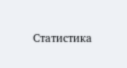Статистика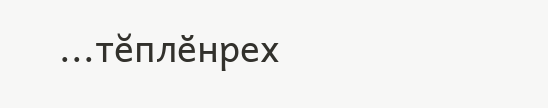...тĕплӗнрех